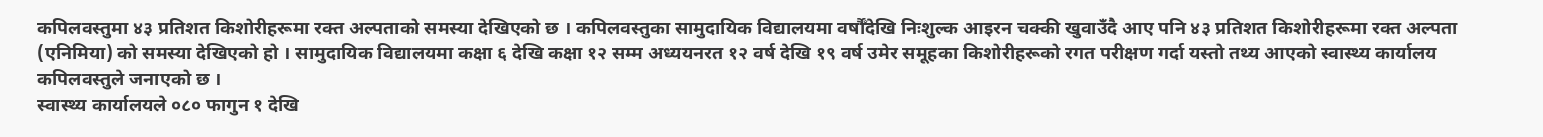कपिलवस्तुमा ४३ प्रतिशत किशोरीहरूमा रक्त अल्पताको समस्या देखिएको छ । कपिलवस्तुका सामुदायिक विद्यालयमा वर्षौँदेखि निःशुल्क आइरन चक्की खुवाउँदै आए पनि ४३ प्रतिशत किशोरीहरूमा रक्त अल्पता (एनिमिया) को समस्या देखिएको हो । सामुदायिक विद्यालयमा कक्षा ६ देखि कक्षा १२ सम्म अध्ययनरत १२ वर्ष देखि १९ वर्ष उमेर समूहका किशोरीहरूको रगत परीक्षण गर्दा यस्तो तथ्य आएको स्वास्थ्य कार्यालय कपिलवस्तुले जनाएको छ ।
स्वास्थ्य कार्यालयले ०८० फागुन १ देखि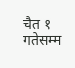चैत १ गतेसम्म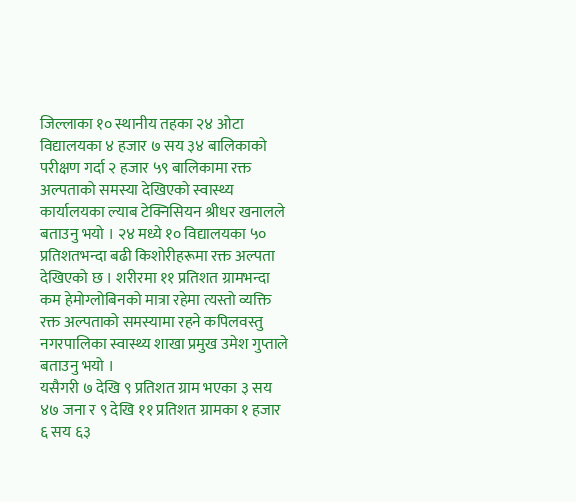जिल्लाका १० स्थानीय तहका २४ ओटा विद्यालयका ४ हजार ७ सय ३४ बालिकाको परीक्षण गर्दा २ हजार ५९ बालिकामा रक्त अल्पताको समस्या देखिएको स्वास्थ्य कार्यालयका ल्याब टेक्निसियन श्रीधर खनालले बताउनु भयो । २४ मध्ये १० विद्यालयका ५० प्रतिशतभन्दा बढी किशोरीहरूमा रक्त अल्पता देखिएको छ । शरीरमा ११ प्रतिशत ग्रामभन्दा कम हेमोग्लोबिनको मात्रा रहेमा त्यस्तो व्यक्ति रक्त अल्पताको समस्यामा रहने कपिलवस्तु नगरपालिका स्वास्थ्य शाखा प्रमुख उमेश गुप्ताले बताउनु भयो ।
यसैगरी ७ देखि ९ प्रतिशत ग्राम भएका ३ सय ४७ जना र ९ देखि ११ प्रतिशत ग्रामका १ हजार ६ सय ६३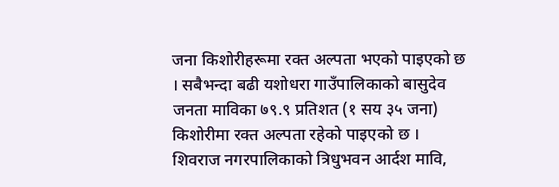जना किशोरीहरूमा रक्त अल्पता भएको पाइएको छ । सबैभन्दा बढी यशोधरा गाउँपालिकाको बासुदेव जनता माविका ७९.९ प्रतिशत (१ सय ३५ जना) किशोरीमा रक्त अल्पता रहेको पाइएको छ ।
शिवराज नगरपालिकाको त्रिधुभवन आर्दश मावि,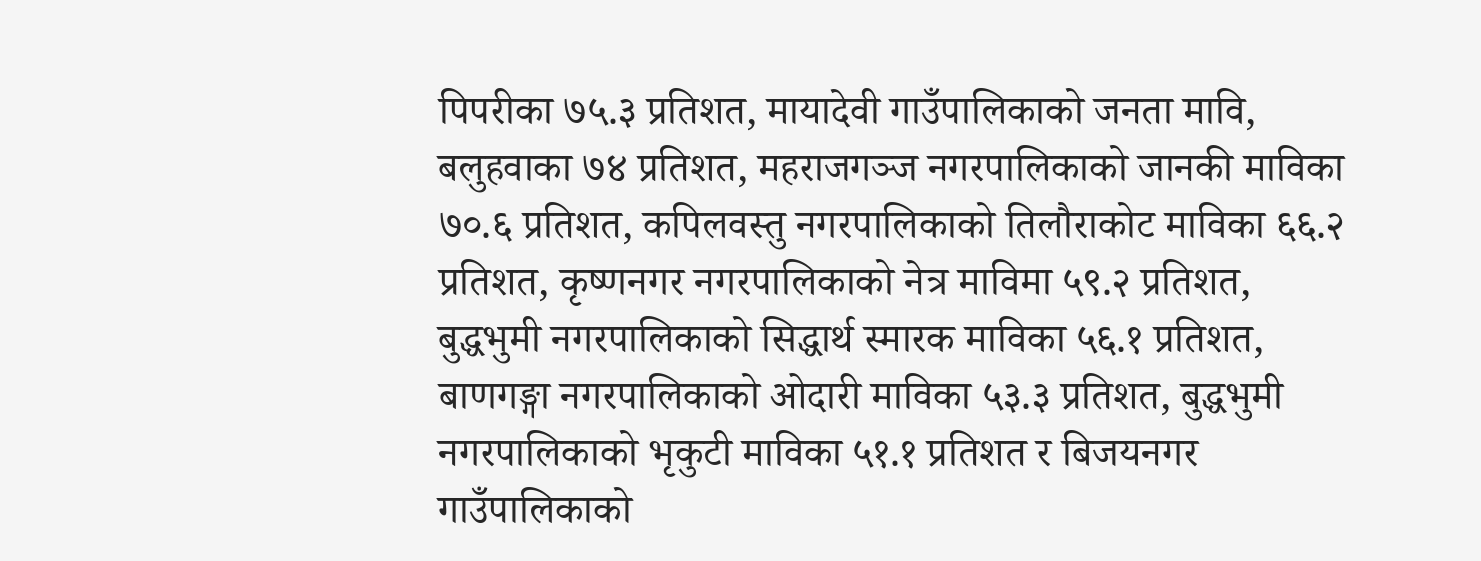पिपरीका ७५.३ प्रतिशत, मायादेवी गाउँपालिकाको जनता मावि, बलुहवाका ७४ प्रतिशत, महराजगञ्ज नगरपालिकाको जानकी माविका ७०.६ प्रतिशत, कपिलवस्तु नगरपालिकाको तिलौराकोट माविका ६६.२ प्रतिशत, कृष्णनगर नगरपालिकाको नेत्र माविमा ५९.२ प्रतिशत, बुद्धभुमी नगरपालिकाको सिद्धार्थ स्मारक माविका ५६.१ प्रतिशत, बाणगङ्गा नगरपालिकाको ओदारी माविका ५३.३ प्रतिशत, बुद्धभुमी नगरपालिकाको भृकुटी माविका ५१.१ प्रतिशत र बिजयनगर गाउँपालिकाको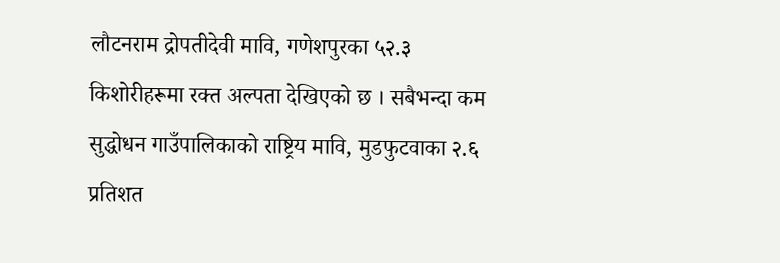लौटनराम द्रोपतीदेवी मावि, गणेशपुरका ५२.३ किशोरीहरूमा रक्त अल्पता देखिएको छ । सबैभन्दा कम सुद्धोधन गाउँपालिकाको राष्ट्रिय मावि, मुडफुटवाका २.६ प्रतिशत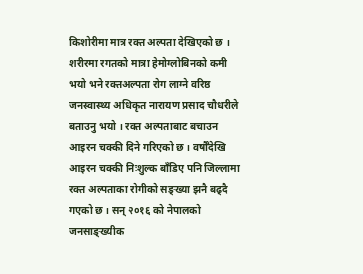किशोरीमा मात्र रक्त अल्पता देखिएको छ ।
शरीरमा रगतको मात्रा हेमोग्लोबिनको कमी भयो भने रक्तअल्पता रोग लाग्ने वरिष्ठ जनस्वास्थ्य अधिकृत नारायण प्रसाद चौधरीले बताउनु भयो । रक्त अल्पताबाट बचाउन आइरन चक्की दिने गरिएको छ । वर्षौँदेखि आइरन चक्की निःशुल्क बाँडिए पनि जिल्लामा रक्त अल्पताका रोगीको सङ्ख्या झनै बढ्दै गएको छ । सन् २०१६ को नेपालको जनसाङ्ख्यीक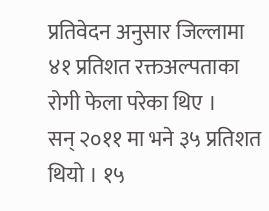प्रतिवेदन अनुसार जिल्लामा ४१ प्रतिशत रक्तअल्पताका रोगी फेला परेका थिए ।
सन् २०११ मा भने ३५ प्रतिशत थियो । १५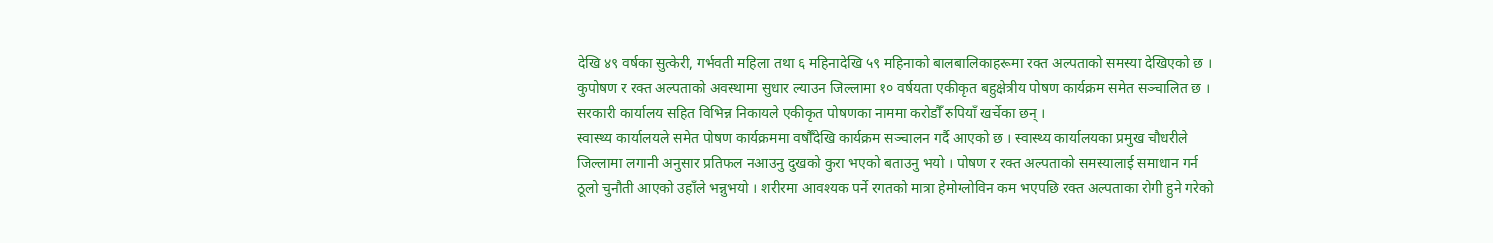देखि ४९ वर्षका सुत्केरी, गर्भवती महिला तथा ६ महिनादेखि ५९ महिनाको बालबालिकाहरूमा रक्त अल्पताको समस्या देखिएको छ । कुपोषण र रक्त अल्पताको अवस्थामा सुधार ल्याउन जिल्लामा १० वर्षयता एकीकृत बहुक्षेत्रीय पोषण कार्यक्रम समेत सञ्चालित छ । सरकारी कार्यालय सहित विभिन्न निकायले एकीकृत पोषणका नाममा करोडौँ रुपियाँ खर्चेका छन् ।
स्वास्थ्य कार्यालयले समेत पोषण कार्यक्रममा वर्षौँदेखि कार्यक्रम सञ्चालन गर्दै आएको छ । स्वास्थ्य कार्यालयका प्रमुख चौधरीले जिल्लामा लगानी अनुसार प्रतिफल नआउनु दुखको कुरा भएको बताउनु भयो । पोषण र रक्त अल्पताको समस्यालाई समाधान गर्न ठूलो चुनौती आएको उहाँले भन्नुभयो । शरीरमा आवश्यक पर्ने रगतको मात्रा हेमोग्लोविन कम भएपछि रक्त अल्पताका रोगी हुने गरेको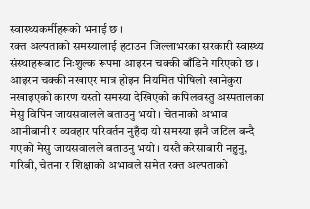स्वास्थ्यकर्मीहरूको भनाई छ ।
रक्त अल्पताको समस्यालाई हटाउन जिल्लाभरका सरकारी स्वास्थ्य संस्थाहरूबाट निःशुल्क रूपमा आइरन चक्की बाँडिने गरिएको छ । आइरन चक्की नखाएर मात्र होइन नियमित पोषिलो खानेकुरा नखाइएको कारण यस्तो समस्या देखिएको कपिलवस्तु अस्पतालका मेसु विपिन जायसवालले बताउनु भयो । चेतनाको अभाव आनीबानी र व्यवहार परिवर्तन नुहँदा यो समस्या झनै जटिल बन्दै गएको मेसु जायसवालले बताउनु भयो । यस्तै करेसाबारी नहुनु, गरिबी, चेतना र शिक्षाको अभावले समेत रक्त अल्पताको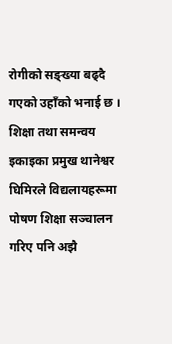रोगीको सङ्ख्या बढ्दै गएको उहाँको भनाई छ ।
शिक्षा तथा समन्वय इकाइका प्रमुख थानेश्वर घिमिरले विद्यलायहरूमा पोषण शिक्षा सञ्चालन गरिए पनि अझै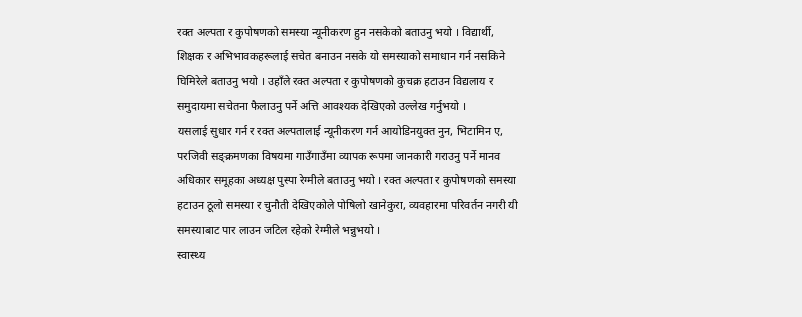रक्त अल्पता र कुपोषणको समस्या न्यूनीकरण हुन नसकेको बताउनु भयो । विद्यार्थी, शिक्षक र अभिभावकहरूलाई सचेत बनाउन नसके यो समस्याको समाधान गर्न नसकिने घिमिरेले बताउनु भयो । उहाँले रक्त अल्पता र कुपोषणको कुचक्र हटाउन विद्यलाय र समुदायमा सचेतना फैलाउनु पर्ने अत्ति आवश्यक देखिएको उल्लेख गर्नुभयो ।
यसलाई सुधार गर्न र रक्त अल्पतालाई न्यूनीकरण गर्न आयोडिनयुक्त नुन, भिटामिन ए, परजिवी सङ्क्रमणका विषयमा गाउँगाउँमा व्यापक रूपमा जानकारी गराउनु पर्ने मानव अधिकार समूहका अध्यक्ष पुस्पा रेग्मीले बताउनु भयो । रक्त अल्पता र कुपोषणको समस्या हटाउन ठूलो समस्या र चुनौती देखिएकोले पोषिलो खानेकुरा, व्यवहारमा परिवर्तन नगरी यी समस्याबाट पार लाउन जटिल रहेको रेग्मीले भन्नुभयो ।
स्वास्थ्य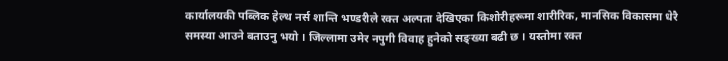कार्यालयकी पब्लिक हेल्थ नर्स शान्ति भण्डरीले रक्त अल्पता देखिएका किशोरीहरूमा शारीरिक, मानसिक विकासमा धेरै समस्या आउने बताउनु भयो । जिल्लामा उमेर नपुगी विवाह हुनेको सङ्ख्या बढी छ । यस्तोमा रक्त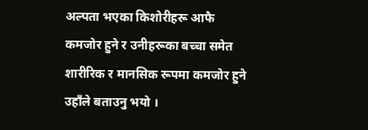अल्पता भएका किशोरीहरू आफै कमजोर हुने र उनीहरूका बच्चा समेत शारीरिक र मानसिक रूपमा कमजोर हुने उहाँले बताउनु भयो ।